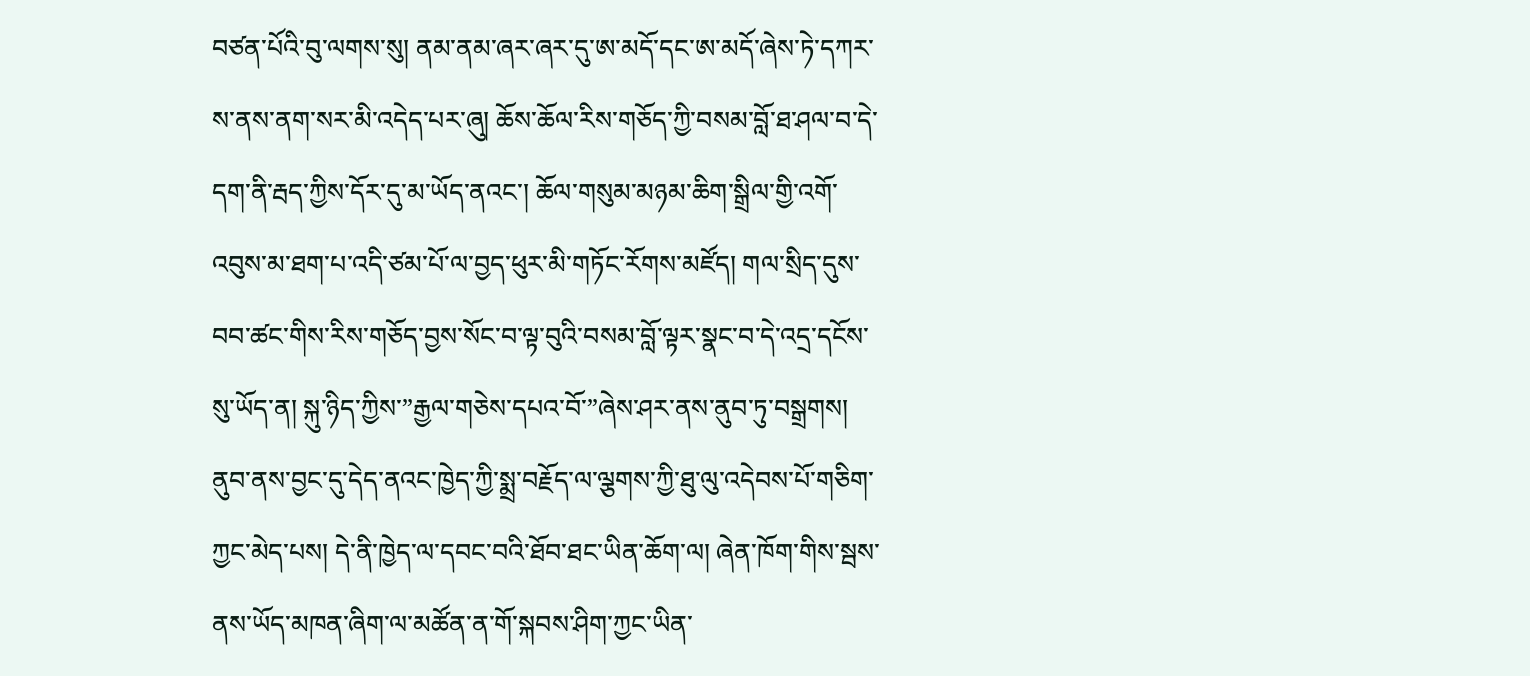བཙན་པོའི་བུ་ལགས་སུ། ནམ་ནམ་ཞར་ཞར་དུ་ཨ་མདོ་དང་ཨ་མདོ་ཞེས་ཏེ་དཀར་ས་ནས་ནག་སར་མི་འདེད་པར་ཞུ། ཆོས་ཆོལ་རིས་གཅོད་ཀྱི་བསམ་བློ་ཐ་ཤལ་བ་དེ་དག་ནི་རྦད་ཀྱིས་དོར་དུ་མ་ཡོད་ནའང་། ཆོལ་གསུམ་མཉམ་ཆིག་སྒྲིལ་གྱི་འགོ་འབུས་མ་ཐག་པ་འདི་ཙམ་པོ་ལ་བྱད་ཕུར་མི་གཏོང་རོགས་མཛོད། གལ་སྲིད་དུས་བབ་ཚང་གིས་རིས་གཅོད་བྱས་སོང་བ་ལྟ་བུའི་བསམ་བློ་ལྟར་སྣང་བ་དེ་འདྲ་དངོས་སུ་ཡོད་ན། སྐུ་ཉིད་ཀྱིས་”རྒྱལ་གཅེས་དཔའ་བོ་”ཞེས་ཤར་ནས་ནུབ་ཏུ་བསྒྲགས། ནུབ་ནས་བྱང་དུ་དེད་ནའང་ཁྱེད་ཀྱི་སྨྲ་བརྗོད་ལ་ལྕགས་ཀྱི་ཐུ་ལུ་འདེབས་པོ་གཅིག་ཀྱང་མེད་པས། དེ་ནི་ཁྱེད་ལ་དབང་བའི་ཐོབ་ཐང་ཡིན་ཆོག་ལ། ཞེན་ཁོག་གིས་སྦས་ནས་ཡོད་མཁན་ཞིག་ལ་མཚོན་ན་གོ་སྐབས་ཤིག་ཀྱང་ཡིན་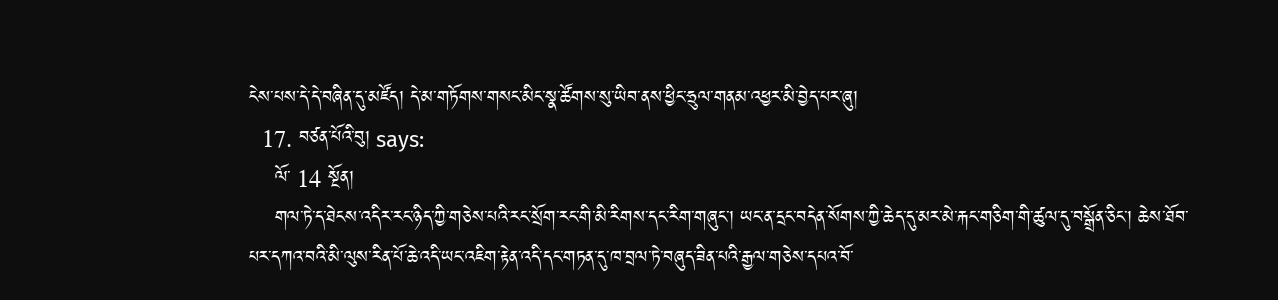ངེས་པས་དེ་དེ་བཞིན་དུ་མཛོད། དེ་མ་གཏོགས་གསང་མིང་སྣ་ཚོགས་སུ་ཡིབ་ནས་ཕྱིང་ཧྲུལ་གནམ་འཕྱར་མི་བྱེད་པར་ཞུ།
  17. བཙན་པོའི་བུ། says:
    ལོ་ 14 སྔོན།
    གལ་ཏེ་ད་ཐེངས་འདིར་རང་ཉིད་ཀྱི་གཅེས་པའི་རང་སྲོག་རང་གི་མི་རིགས་དང་རིག་གཞུང་། ཡང་ན་དྲང་བདེན་སོགས་ཀྱི་ཆེད་དུ་མར་མེ་རྐང་གཅིག་གི་ཚུལ་དུ་བསྒྲོན་ཅིང་། ཆེས་ཐོབ་པར་དཀའ་བའི་མི་ལུས་རིན་པོ་ཆེ་འདི་ཡང་འཇིག་རྟེན་འདི་དང་གཏན་དུ་ཁ་བྲལ་ཏེ་བཞུད་ཟིན་པའི་རྒྱལ་གཅེས་དཔའ་བོ་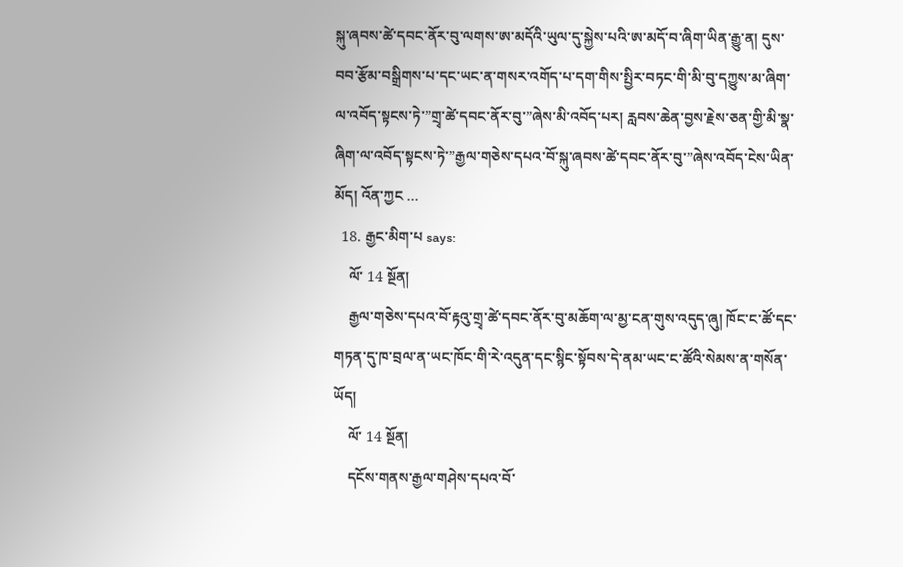སྐུ་ཞབས་ཚེ་དབང་ནོར་བུ་ལགས་ཨ་མདོའི་ཡུལ་དུ་སྐྱེས་པའི་ཨ་མདོ་བ་ཞིག་ཡིན་རྒྱུ་ན། དུས་བབ་རྩོམ་བསྒྲིགས་པ་དང་ཡང་ན་གསར་འགོད་པ་དག་གིས་སྤྱིར་བཏང་གི་མི་བུ་དཀྱུས་མ་ཞིག་ལ་འབོད་སྟངས་ཏེ་”གྲྭ་ཚེ་དབང་ནོར་བུ་”ཞེས་མི་འབོད་པར། རླབས་ཆེན་བྱས་རྗེས་ཅན་གྱི་མི་སྣ་ཞིག་ལ་འབོད་སྟངས་ཏེ་”རྒྱལ་གཅེས་དཔའ་བོ་སྐུ་ཞབས་ཚེ་དབང་ནོར་བུ་”ཞེས་འབོད་ངེས་ཡིན་མོད། འོན་ཀྱང …
  18. རྒྱང་མིག་པ says:
    ལོ་ 14 སྔོན།
    རྒྱལ་གཅེས་དཔའ་བོ་རྟའུ་གྲྭ་ཚེ་དབང་ནོར་བུ་མཆོག་ལ་མྱ་ངན་གུས་འདུད་ཞུ། ཁོང་ང་ཚོ་དང་གཏན་དུ་ཁ་བྲལ་ན་ཡང་ཁོང་གི་རེ་འདུན་དང་སྙིང་སྟོབས་དེ་ནམ་ཡང་ང་ཚོའི་སེམས་ན་གསོན་ཡོད།
    ལོ་ 14 སྔོན།
    དངོས་གནས་རྒྱལ་གཤེས་དཔའ་བོ་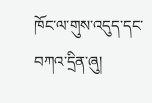ཁོང་ལ་གུས་འདུད་དང་བཀའ་དྲིན་ཞུ།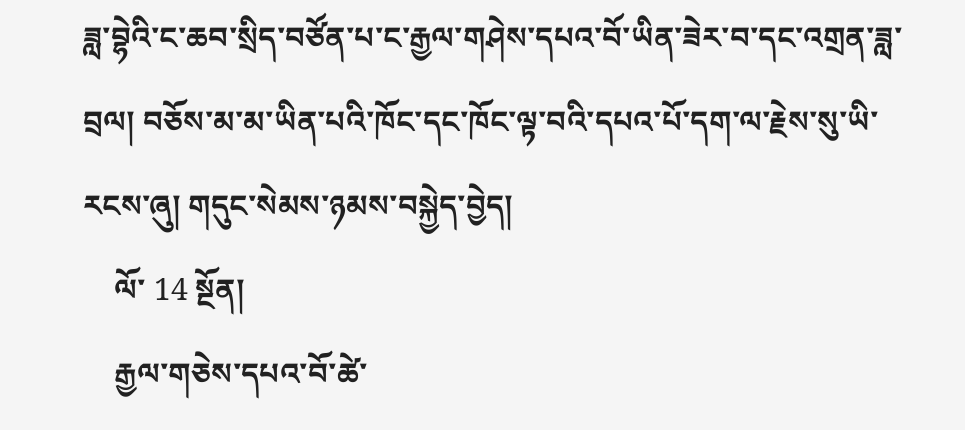ཟླ་བྷེའི་ང་ཆབ་སྲིད་བཙོན་པ་ང་རྒྱལ་གཤེས་དཔའ་བོ་ཡིན་ཟེར་བ་དང་འགྲན་ཟླ་བྲལ། བཅོས་མ་མ་ཡིན་པའི་ཁོང་དང་ཁོང་ལྟ་བའི་དཔའ་པོ་དག་ལ་རྗེས་སུ་ཡི་རངས་ཞུ། གདུང་སེམས་ཉམས་བསྐྱེད་བྱེད།
    ལོ་ 14 སྔོན།
    རྒྱལ་གཅེས་དཔའ་བོ་ཚེ་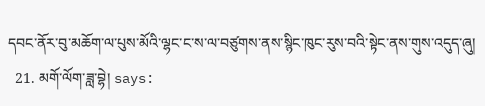དབང་ནོར་བུ་མཆོག་ལ་པུས་མོའི་ལྷང་ང་ས་ལ་བཙུགས་ནས་སྙིང་ཁུང་རུས་བའི་སྟེང་ནས་གུས་འདུད་ཞུ།
  21. མགོ་ལོག་ཟླ་བྷེ། says: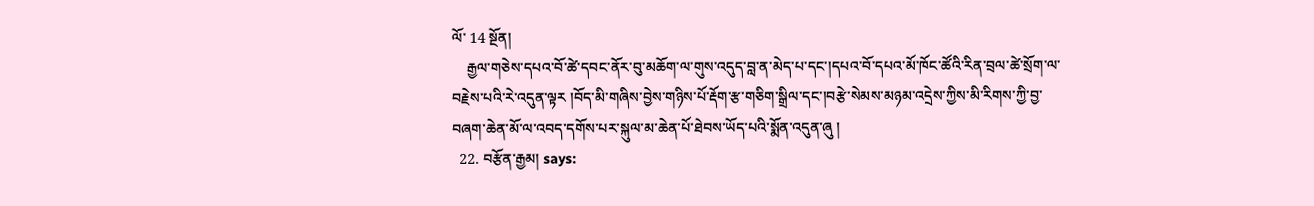ལོ་ 14 སྔོན།
    རྒྱལ་གཅེས་དཔའ་བོ་ཚེ་དབང་ནོར་བུ་མཆོག་ལ་གུས་འདུད་བླ་ན་མེད་པ་དང་།དཔའ་བོ་དཔའ་མོ་ཁོང་ཚོའི་རིན་བྲལ་ཚེ་སྲོག་ལ་བརྗེས་པའི་རེ་འདུན་ལྟར །བོད་མི་གཞིས་བྱེས་གཉིས་པོ་རྡོག་རྩ་གཅིག་སྒྲིལ་དང་།བརྩེ་སེམས་མཉམ་འདྲེས་ཀྱིས་མི་རིགས་ཀྱི་བྱ་བཞག་ཆེན་མོ་ལ་འབད་དགོས་པར་སྐུལ་མ་ཆེན་པོ་ཐེབས་ཡོད་པའི་སྨོན་འདུན་ཞུ །
  22. བརྩོན་རྒྱམ། says: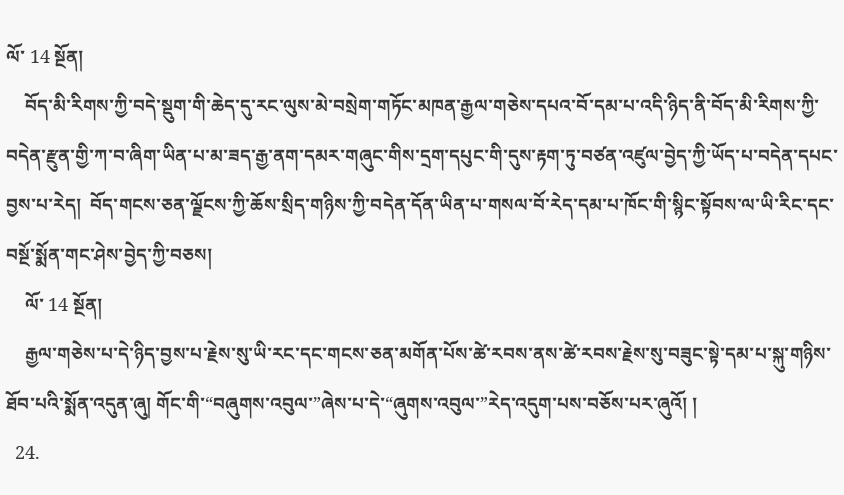ལོ་ 14 སྔོན།
    བོད་མི་རིགས་ཀྱི་བདེ་སྡུག་གི་ཆེད་དུ་རང་ལུས་མེ་བསྲེག་གཏོང་མཁན་རྒྱལ་གཅེས་དཔའ་བོ་དམ་པ་འདི་ཉིད་ནི་བོད་མི་རིགས་ཀྱི་བདེན་རྫུན་གྱི་ཀ་བ་ཞིག་ཡིན་པ་མ་ཟད་རྒྱ་ནག་དམར་གཞུང་གིས་དྲག་དཔུང་གི་དུས་རྟག་ཏུ་བཙན་འཛུལ་བྱེད་ཀྱི་ཡོད་པ་བདེན་དཔང་བྱས་པ་རེད།  བོད་གངས་ཅན་ལྗོངས་ཀྱི་ཆོས་སྲིད་གཉིས་ཀྱི་བདེན་དོན་ཡིན་པ་གསལ་བོ་རེད་དམ་པ་ཁོང་གི་སྙིང་སྟོབས་ལ་ཡི་རིང་དང་བསྔོ་སྨོན་གང་ཤེས་བྱེད་ཀྱི་བཅས།
    ལོ་ 14 སྔོན།
    རྒྱལ་གཅེས་པ་དེ་ཉིད་བྱས་པ་རྗེས་སུ་ཡི་རང་དང་གངས་ཅན་མགོན་པོས་ཚེ་རབས་ནས་ཚེ་རབས་རྗེས་སུ་བཟུང་སྟེ་དམ་པ་སྐུ་གཉིས་ཐོབ་པའི་སྨོན་འདུན་ཞུ། གོང་གི་“བཞུགས་འབུལ་”ཞེས་པ་དེ་“ཞུགས་འབུལ་”རེད་འདུག་པས་བཅོས་པར་ཞུའོ། །
  24.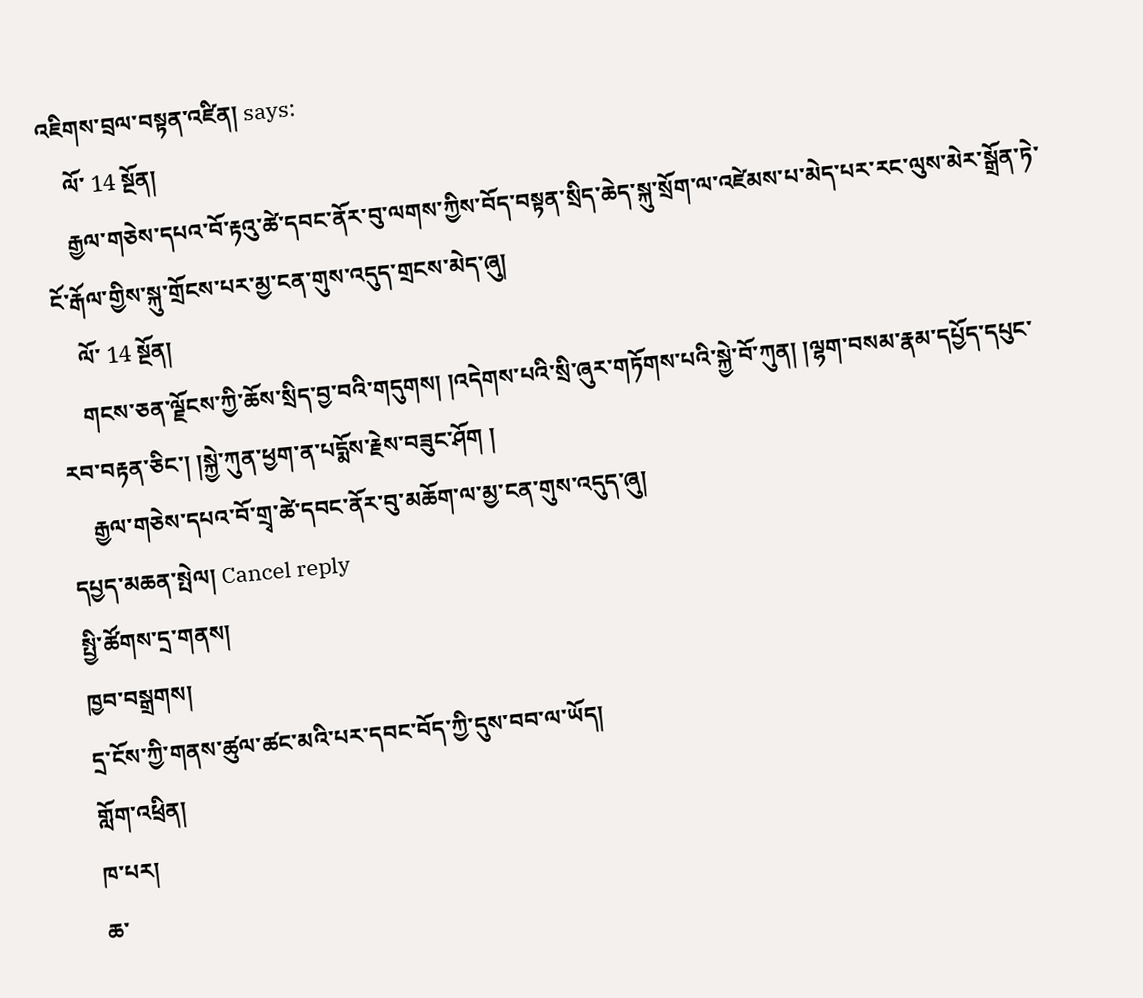འཇིགས་བྲལ་བསྟན་འཛིན། says:
    ལོ་ 14 སྔོན།
    རྒྱལ་གཅེས་དཔའ་བོ་རྟའུ་ཚེ་དབང་ནོར་བུ་ལགས་ཀྱིས་བོད་བསྟན་སྲིད་ཆེད་སྐུ་སྲོག་ལ་འཛེམས་པ་མེད་པར་རང་ལུས་མེར་སྒྲོན་ཏེ་ངོ་རྒོལ་གྱིས་སྐུ་གྲོངས་པར་མྱ་ངན་གུས་འདུད་གྲངས་མེད་ཞུ།
    ལོ་ 14 སྔོན།
    གངས་ཅན་ལྗོངས་ཀྱི་ཆོས་སྲིད་བྱ་བའི་གདུགས། །འདེགས་པའི་སྲི་ཞུར་གཏོགས་པའི་སྐྱེ་བོ་ཀུན། །ལྷག་བསམ་རྣམ་དཔྱོད་དཔུང་རབ་བརྟན་ཅིང་། །སྐྱེ་ཀུན་ཕྱག་ན་པདྨོས་རྗེས་བཟུང་ཤོག །
    རྒྱལ་གཅེས་དཔའ་བོ་གྲྭ་ཚེ་དབང་ནོར་བུ་མཆོག་ལ་མྱ་ངན་གུས་འདུད་ཞུ།
དཔྱད་མཆན་སྤེལ། Cancel reply
སྤྱི་ཚོགས་དྲ་གནས།
ཁྱབ་བསྒྲགས།
དྲ་ངོས་ཀྱི་གནས་ཚུལ་ཚང་མའི་པར་དབང་བོད་ཀྱི་དུས་བབ་ལ་ཡོད།
གློག་འཕྲིན།
ཁ་པར།
ཆ་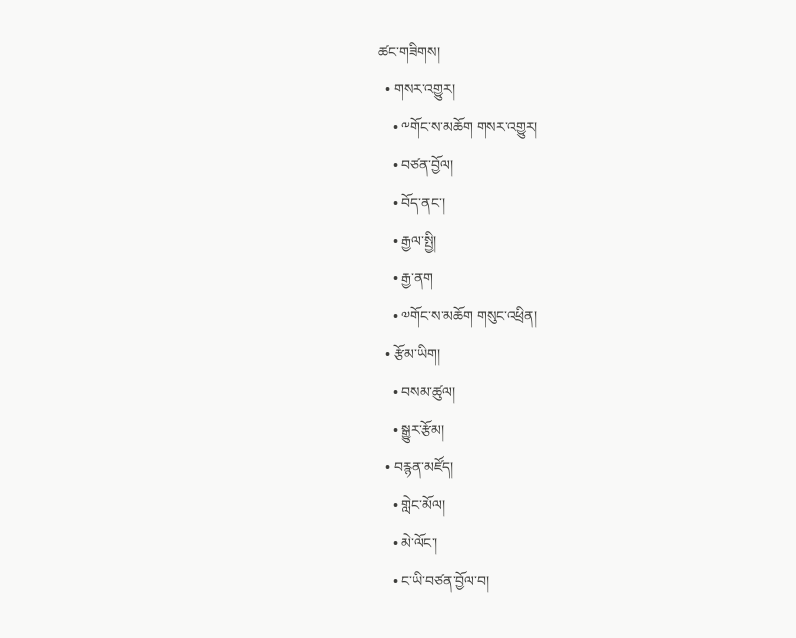ཚང་གཟིགས།
  • གསར་འགྱུར།
    • ༸གོང་ས་མཆོག གསར་འགྱུར།
    • བཙན་བྱོལ།
    • བོད་ནང་།
    • རྒྱལ་སྤྱི།
    • རྒྱ་ནག
    • ༧གོང་ས་མཆོག གསུང་འཕྲིན།
  • རྩོམ་ཡིག།
    • བསམ་ཚུལ།
    • སྒྱུར་རྩོམ།
  • བརྙན་མཛོད།
    • གླེང་མོལ།
    • མེ་ལོང་།
    • ང་ཡི་བཙན་བྱོལ་བ།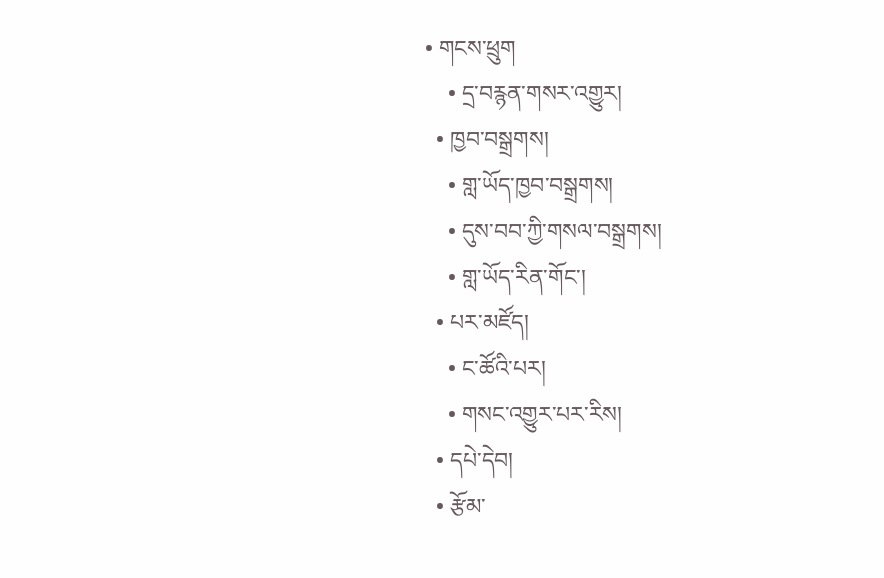• གངས་ཕྲུག
    • དྲ་བརྙན་གསར་འགྱུར།
  • ཁྱབ་བསྒྲགས།
    • གླ་ཡོད་ཁྱབ་བསྒྲགས།
    • དུས་བབ་ཀྱི་གསལ་བསྒྲགས།
    • གླ་ཡོད་རིན་གོང་།
  • པར་མཛོད།
    • ང་ཚོའི་པར།
    • གསང་འགྱུར་པར་རིས།
  • དཔེ་དེབ།
  • རྩོམ་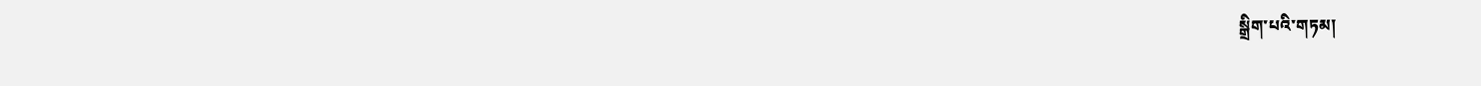སྒྲིག་པའི་གཏམ།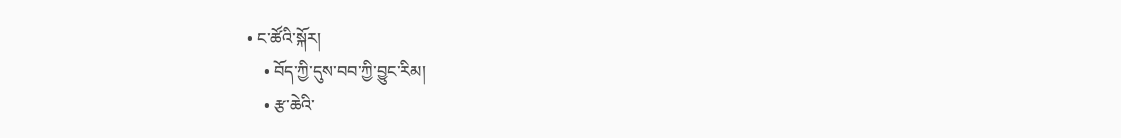• ང་ཚོའི་སྐོར།
    • བོད་ཀྱི་དུས་བབ་ཀྱི་བྱུང་རིམ།
    • རྩ་ཆེའི་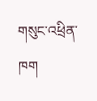གསུང་འཕྲིན་ཁག